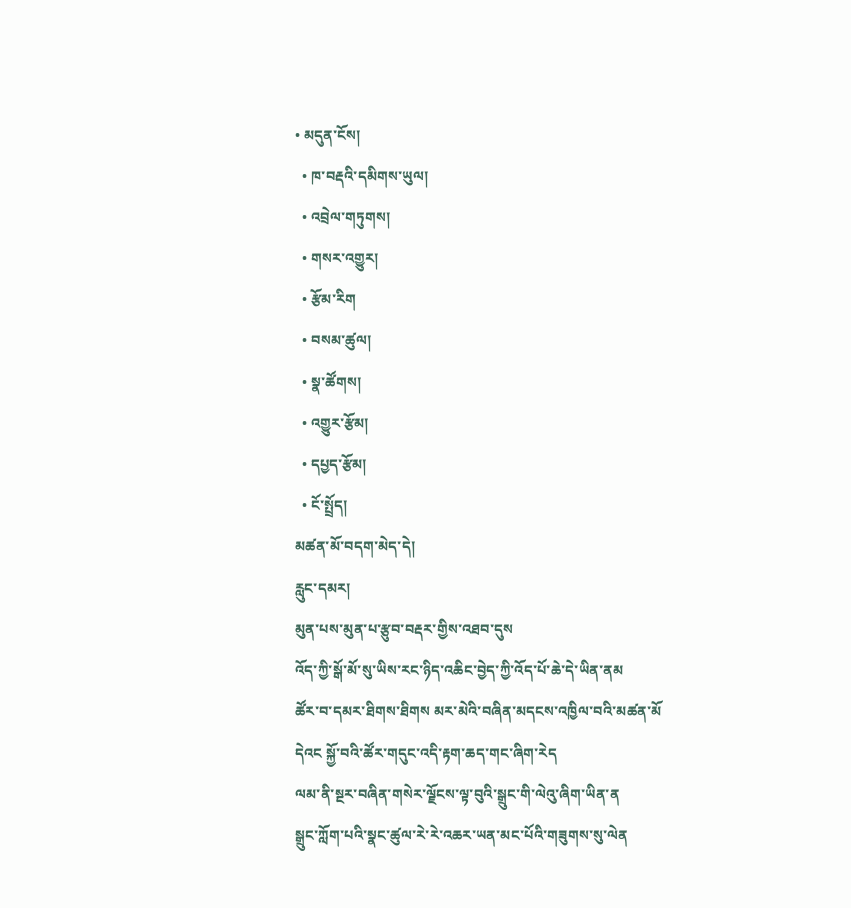• མདུན་ངོས།
  • ཁ་བརྡའི་དམིགས་ཡུལ།
  • འབྲེལ་གཏུགས།
  • གསར་འགྱུར།
  • རྩོམ་རིག
  • བསམ་ཚུལ།
  • སྣ་ཚོགས།
  • འགྱུར་རྩོམ།
  • དཔྱད་རྩོམ།
  • ངོ་སྤྲོད།
མཚན་མོ་བདག་མེད་དེ།
རླུང་དམར།
མུན་པས་མུན་པ་རྩུབ་བརྡར་གྱིས་འཐབ་དུས
འོད་ཀྱི་སྒོ་མོ་སུ་ཡིས་རང་ཉིད་འཆིང་བྱེད་ཀྱི་འོད་པོ་ཆེ་དེ་ཡིན་ནམ
ཚོར་བ་དམར་ཐིགས་ཐིགས མར་མེའི་བཞིན་མདངས་འཁྱིལ་བའི་མཚན་མོ
དེའང སྐྱོ་བའི་ཚོར་གདུང་འདི་རྟག་ཆད་གང་ཞིག་རེད
ལམ་ནི་སྔར་བཞིན་གསེར་ལྗོངས་ལྟ་བུའི་སྒྲུང་གི་ལེའུ་ཞིག་ཡིན་ན
སྒྲུང་ཀློག་པའི་སྣང་ཚུལ་རེ་རེ་འཆར་ཡན་མང་པོའི་གཟུགས་སུ་ལེན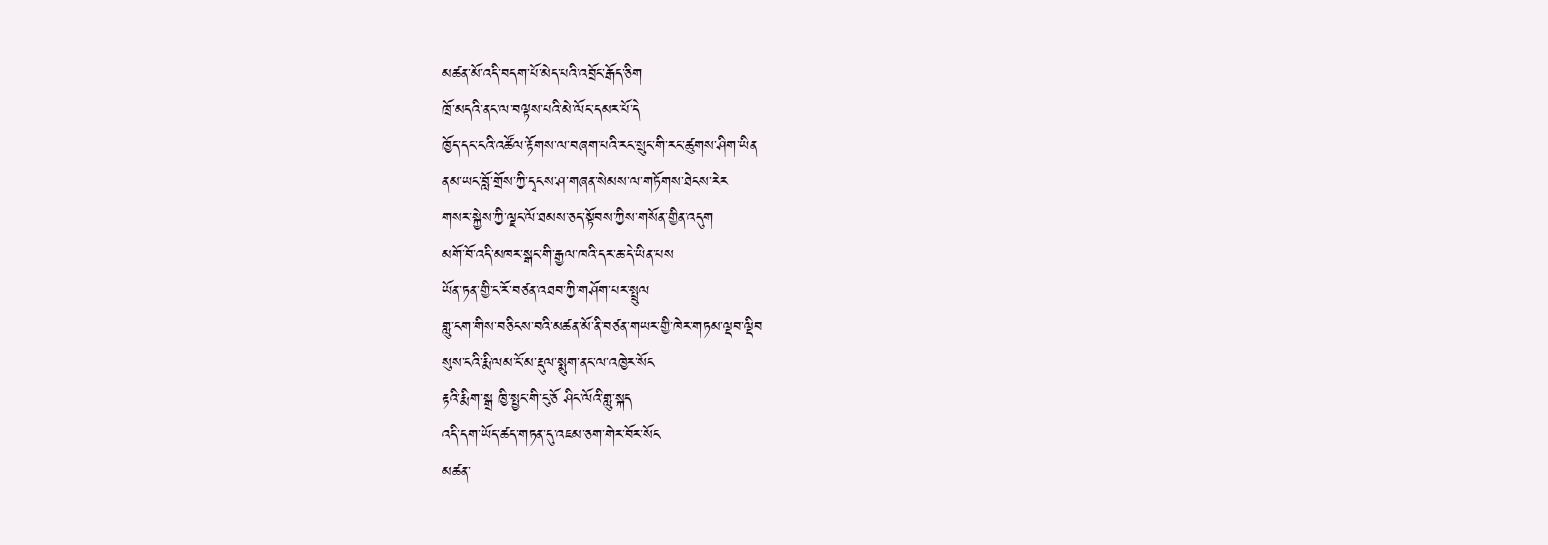མཚན་མོ་འདི་བདག་པོ་མེད་པའི་འབྲོང་རྒོད་ཅིག
ཁྲོ་མདའི་ནང་ལ་བལྟས་པའི་མེ་ལོང་དམར་པོ་དེ
ཁྱོད་དང་ངའི་འཚོལ་རྟོགས་ལ་བཞག་པའི་རང་སྲུང་གི་རང་ཚུགས་ཤིག་ཡིན
ནམ་ཡང་བློ་གྲོས་ཀྱི་དྭངས་ཤ་གཞན་སེམས་ལ་གཏོགས་ཐེངས་རེར
གསར་སྐྱེས་ཀྱི་ལྗང་ལོ་ཐམས་ཅད་སྟོབས་ཀྱིས་གསོན་གྱིན་འདུག
མགོ་བོ་འདི་མཁར་སྒང་གི་རྒྱལ་ཁའི་དར་ཆ་དེ་ཡིན་པས
ཡོན་ཏན་གྱི་ང་རོ་བཙན་འཐབ་ཀྱི་གཤོག་པར་སྤྲུལ
གླུ་ངག་གིས་བཅིངས་བའི་མཚན་མོ་ནི་བཙན་གཡར་གྱི་ཁེར་གཏམ་ལྡབ་ལྡིབ
སུས་ངའི་རྨི་ལམ་ངོ་མ་རྡུལ་སྨུག་ནང་ལ་འཁྱེར་སོང
རྟའི་རྨིག་སྒྲ ཁྱི་སྤྱང་གི་ངུ་ཅོ ཤིང་ལོའི་གླུ་སྐད
འདི་དག་ཡོད་ཚད་གཏན་དུ་འཇམ་ཅག་གེར་བོར་སོང
མཚན་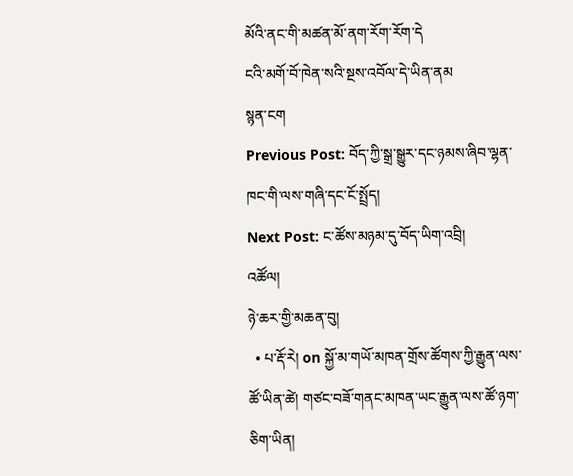མོའི་ནང་གི་མཚན་མོ་ནག་རོག་རོག་དེ
ངའི་མགོ་བོ་ཁེན་སའི་སྔས་འབོལ་དེ་ཡིན་ནམ
སྙན་ངག
Previous Post: བོད་ཀྱི་སྒྲ་སྒྱུར་དང་ཉམས་ཞིབ་ལྷན་ཁང་གི་ལས་གཞི་དང་ངོ་སྤྲོད།
Next Post: ང་ཚོས་མཉམ་དུ་བོད་ཡིག་འབྲི།
འཚོལ།
ཉེ་ཆར་གྱི་མཆན་བུ།
  • པ་རྡོ་རེ། on སྐྱོ་མ་གཡོ་མཁན་གྲོས་ཚོགས་ཀྱི་རྒྱུན་ལས་ཚོ་ཡིན་ཚེ། གཙང་བཟོ་གནང་མཁན་ཡང་རྒྱུན་ལས་ཚོ་ཉག་ཅིག་ཡིན།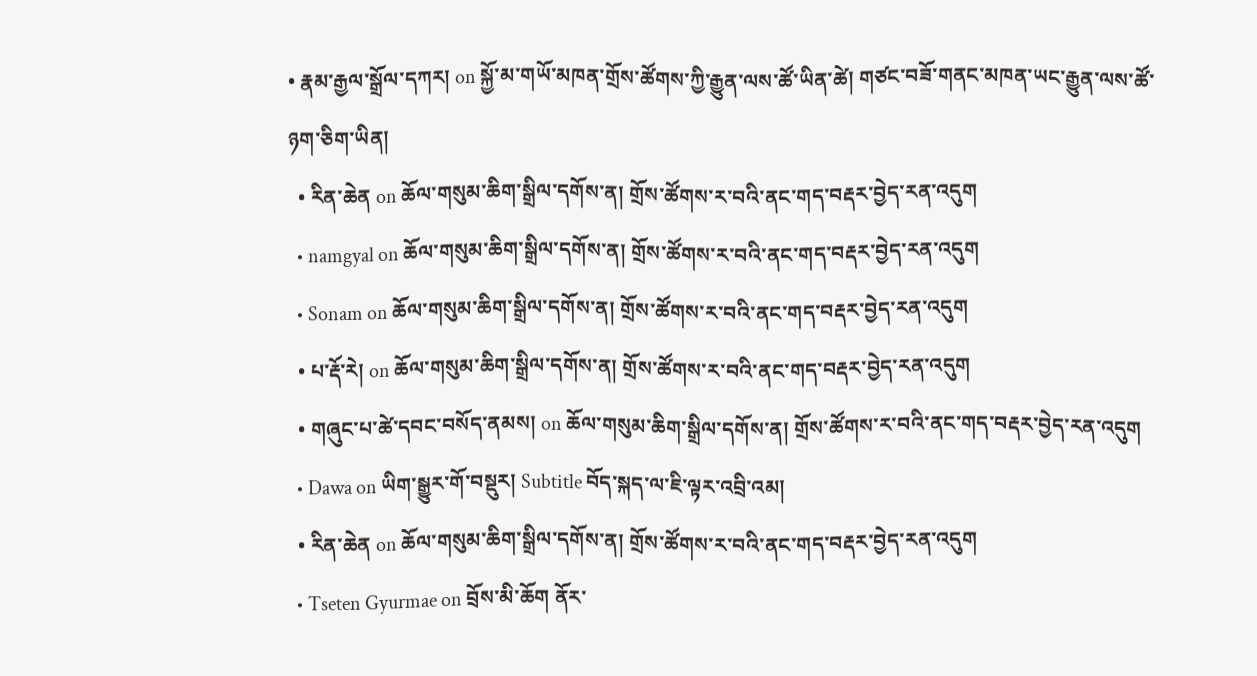• རྣམ་རྒྱལ་སྒྲོལ་དཀར། on སྐྱོ་མ་གཡོ་མཁན་གྲོས་ཚོགས་ཀྱི་རྒྱུན་ལས་ཚོ་ཡིན་ཚེ། གཙང་བཟོ་གནང་མཁན་ཡང་རྒྱུན་ལས་ཚོ་ཉག་ཅིག་ཡིན།
  • རིན་ཆེན on ཆོལ་གསུམ་ཆིག་སྒྲིལ་དགོས་ན། གྲོས་ཚོགས་ར་བའི་ནང་གད་བརྡར་བྱེད་རན་འདུག
  • namgyal on ཆོལ་གསུམ་ཆིག་སྒྲིལ་དགོས་ན། གྲོས་ཚོགས་ར་བའི་ནང་གད་བརྡར་བྱེད་རན་འདུག
  • Sonam on ཆོལ་གསུམ་ཆིག་སྒྲིལ་དགོས་ན། གྲོས་ཚོགས་ར་བའི་ནང་གད་བརྡར་བྱེད་རན་འདུག
  • པ་རྡོ་རེ། on ཆོལ་གསུམ་ཆིག་སྒྲིལ་དགོས་ན། གྲོས་ཚོགས་ར་བའི་ནང་གད་བརྡར་བྱེད་རན་འདུག
  • གཞུང་པ་ཚེ་དབང་བསོད་ནམས། on ཆོལ་གསུམ་ཆིག་སྒྲིལ་དགོས་ན། གྲོས་ཚོགས་ར་བའི་ནང་གད་བརྡར་བྱེད་རན་འདུག
  • Dawa on ཡིག་སྒྱུར་གོ་བསྡུར། Subtitle བོད་སྐད་ལ་ཇི་ལྟར་འབྲི་འམ།
  • རིན་ཆེན on ཆོལ་གསུམ་ཆིག་སྒྲིལ་དགོས་ན། གྲོས་ཚོགས་ར་བའི་ནང་གད་བརྡར་བྱེད་རན་འདུག
  • Tseten Gyurmae on བྲོས་མི་ཆོག ནོར་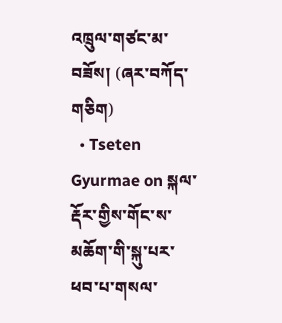འཁྲུལ་གཙང་མ་བཟོས། (ཞར་བཀོད་གཅིག)
  • Tseten Gyurmae on སྐལ་རྡོར་གྱིས་གོང་ས་མཆོག་གི་སྐུ་པར་ཕབ་པ་གསལ་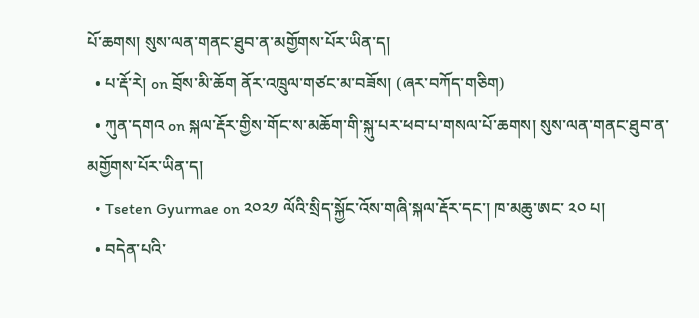པོ་ཆགས། སུས་ལན་གནང་ཐུབ་ན་མགྱོགས་པོར་ཡིན་ད།
  • པ་རྡོ་རེ། on བྲོས་མི་ཆོག ནོར་འཁྲུལ་གཙང་མ་བཟོས། (ཞར་བཀོད་གཅིག)
  • ཀུན་དགའ on སྐལ་རྡོར་གྱིས་གོང་ས་མཆོག་གི་སྐུ་པར་ཕབ་པ་གསལ་པོ་ཆགས། སུས་ལན་གནང་ཐུབ་ན་མགྱོགས་པོར་ཡིན་ད།
  • Tseten Gyurmae on ༢༠༢༡ ལོའི་སྲིད་སྐྱོང་འོས་གཞི་སྐལ་རྡོར་དང་། ཁ་མཆུ་ཨང་ ༢༠ པ།
  • བདེན་པའི་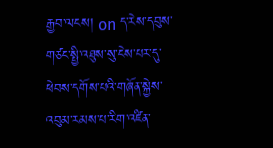རྒྱབ་ལངས། on ད་རེས་དབུས་གཙང་སྤྱི་འཐུས་སུ་ངེས་པར་དུ་ཕེབས་དགོས་པའི་གཞོན་སྐྱེས་འབུམ་རམས་པ་རིག་འཛིན་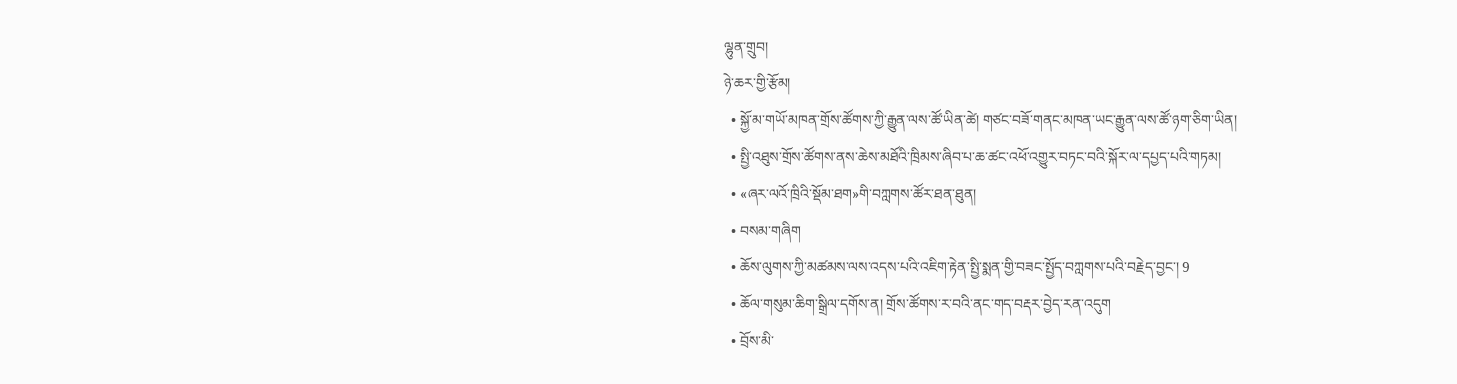ལྷུན་གྲུབ།
ཉེ་ཆར་གྱི་རྩོམ།
  • སྐྱོ་མ་གཡོ་མཁན་གྲོས་ཚོགས་ཀྱི་རྒྱུན་ལས་ཚོ་ཡིན་ཚེ། གཙང་བཟོ་གནང་མཁན་ཡང་རྒྱུན་ལས་ཚོ་ཉག་ཅིག་ཡིན།
  • སྤྱི་འཐུས་གྲོས་ཚོགས་ནས་ཆེས་མཐོའི་ཁྲིམས་ཞིབ་པ་ཆ་ཚང་འཕོ་འགྱུར་བཏང་བའི་སྐོར་ལ་དཔྱད་པའི་གཏམ།
  • «ཞར་ལའོ་ཁྲིའི་སྡོམ་ཐག»གི་བཀླགས་ཚོར་ཐན་ཐུན།
  • བསམ་གཞིག
  • ཆོས་ལུགས་ཀྱི་མཚམས་ལས་འདས་པའི་འཇིག་རྟེན་སྤྱི་སྨན་གྱི་བཟང་སྤྱོད་བཀླགས་པའི་བརྗེད་བྱང་། 9
  • ཆོལ་གསུམ་ཆིག་སྒྲིལ་དགོས་ན། གྲོས་ཚོགས་ར་བའི་ནང་གད་བརྡར་བྱེད་རན་འདུག
  • བྲོས་མི་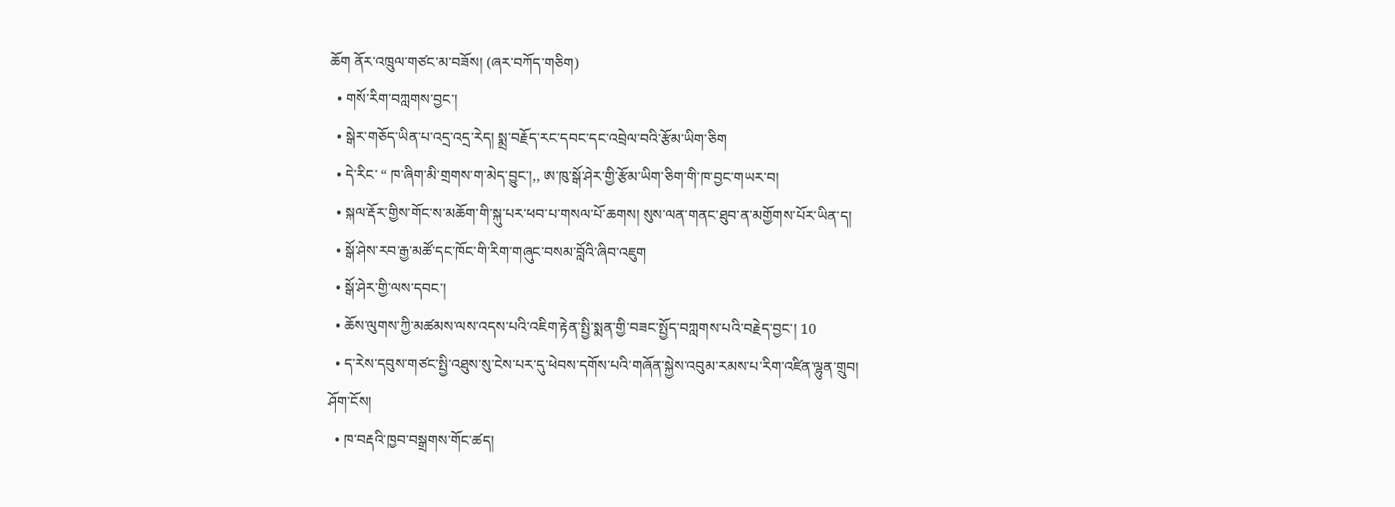ཆོག ནོར་འཁྲུལ་གཙང་མ་བཟོས། (ཞར་བཀོད་གཅིག)
  • གསོ་རིག་བཀླགས་བྱང་།
  • སྒེར་གཅོད་ཡིན་པ་འདྲ་འདྲ་རེད། སྨྲ་བརྗོད་རང་དབང་དང་འབྲེལ་བའི་རྩོམ་ཡིག་ཅིག
  • དེ་རིང་ “ ཁ་ཞིག་མི་གྲགས་ག་མེད་བྱུང་།,, ཨ་ཁུ་སྒོ་ཤེར་གྱི་རྩོམ་ཡིག་ཅིག་གི་ཁ་བྱང་གཡར་བ།
  • སྐལ་རྡོར་གྱིས་གོང་ས་མཆོག་གི་སྐུ་པར་ཕབ་པ་གསལ་པོ་ཆགས། སུས་ལན་གནང་ཐུབ་ན་མགྱོགས་པོར་ཡིན་ད།
  • སྒོ་ཤེས་རབ་རྒྱ་མཚོ་དང་ཁོང་གི་རིག་གཞུང་བསམ་བློའི་ཞིབ་འཇུག
  • སྒོ་ཤེར་གྱི་ལས་དབང་།
  • ཆོས་ལུགས་ཀྱི་མཚམས་ལས་འདས་པའི་འཇིག་རྟེན་སྤྱི་སྨན་གྱི་བཟང་སྤྱོད་བཀླགས་པའི་བརྗེད་བྱང་། 10
  • ད་རེས་དབུས་གཙང་སྤྱི་འཐུས་སུ་ངེས་པར་དུ་ཕེབས་དགོས་པའི་གཞོན་སྐྱེས་འབུམ་རམས་པ་རིག་འཛིན་ལྷུན་གྲུབ།
ཤོག་ངོས།
  • ཁ་བརྡའི་ཁྱབ་བསྒྲགས་གོང་ཚད།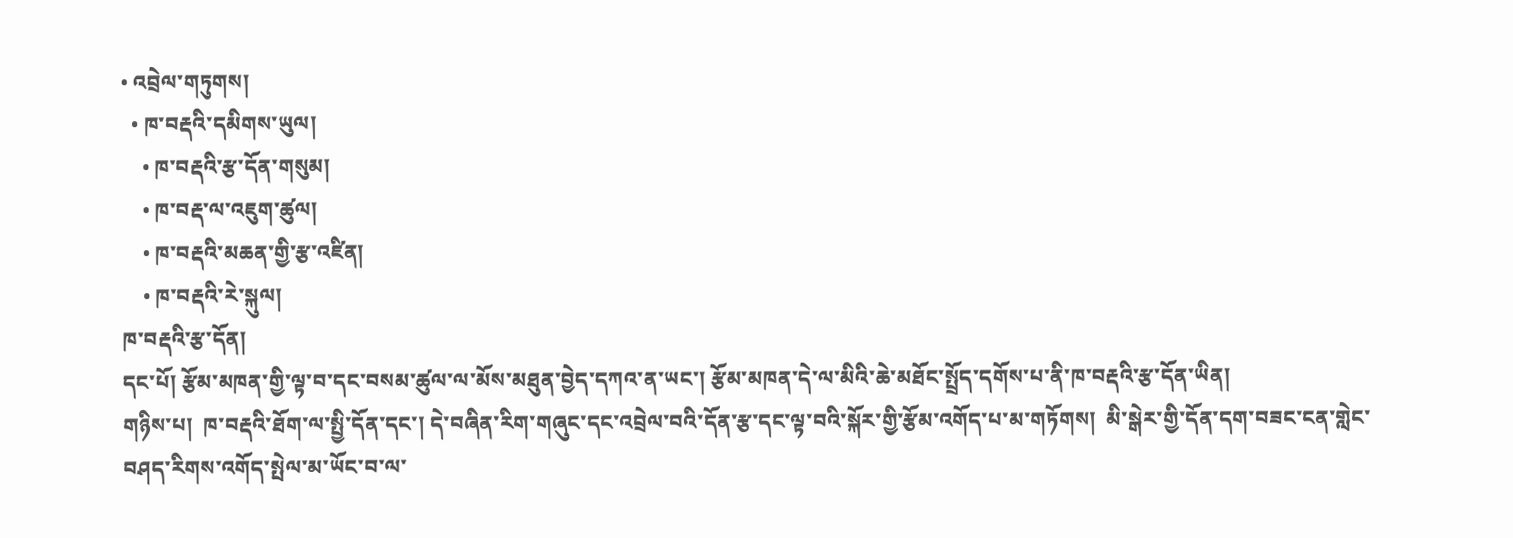• འབྲེལ་གཏུགས།
  • ཁ་བརྡའི་དམིགས་ཡུལ།
    • ཁ་བརྡའི་རྩ་དོན་གསུམ།
    • ཁ་བརྡ་ལ་འཇུག་ཚུལ།
    • ཁ་བརྡའི་མཆན་གྱི་རྩ་འཛིན།
    • ཁ་བརྡའི་རེ་སྐུལ།
ཁ་བརྡའི་རྩ་དོན།
དང་པོ། རྩོམ་མཁན་གྱི་ལྟ་བ་དང་བསམ་ཚུལ་ལ་མོས་མཐུན་བྱེད་དཀའ་ན་ཡང་། རྩོམ་མཁན་དེ་ལ་མིའི་ཆེ་མཐོང་སྤྲོད་དགོས་པ་ནི་ཁ་བརྡའི་རྩ་དོན་ཡིན།
གཉིས་པ།  ཁ་བརྡའི་ཐོག་ལ་སྤྱི་དོན་དང་། དེ་བཞིན་རིག་གཞུང་དང་འབྲེལ་བའི་དོན་རྩ་དང་ལྟ་བའི་སྐོར་གྱི་རྩོམ་འགོད་པ་མ་གཏོགས།  མི་སྒེར་གྱི་དོན་དག་བཟང་ངན་གླེང་བཤད་རིགས་འགོད་སྤེལ་མ་ཡོང་བ་ལ་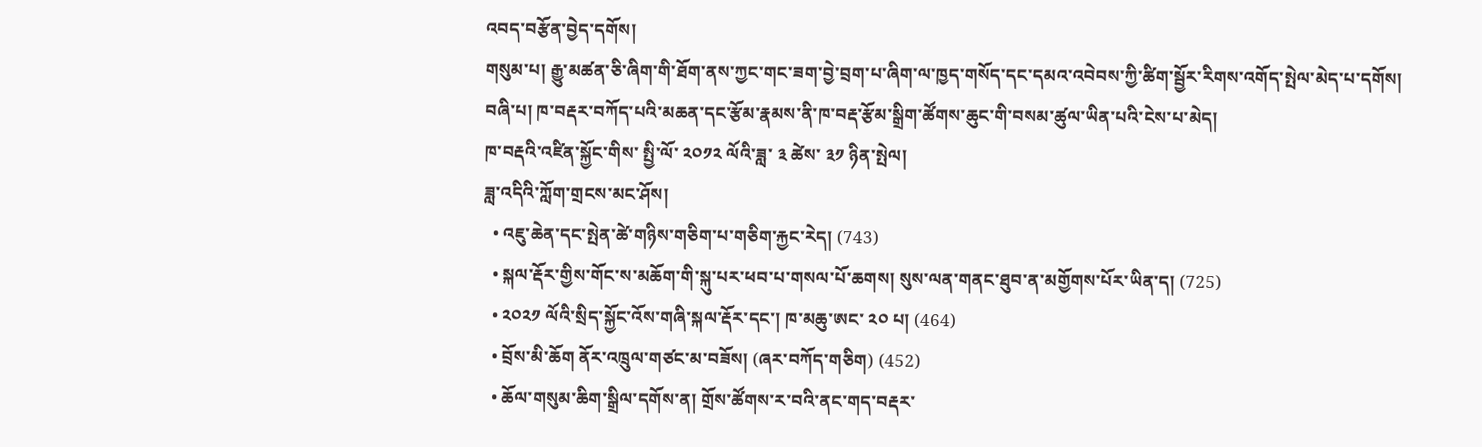འབད་བརྩོན་བྱེད་དགོས།
གསུམ་པ། རྒྱུ་མཚན་ཅི་ཞིག་གི་ཐོག་ནས་ཀྱང་གང་ཟག་བྱེ་བྲག་པ་ཞིག་ལ་ཁྱད་གསོད་དང་དམའ་འབེབས་ཀྱི་ཚིག་སྦྱོར་རིགས་འགོད་སྤེལ་མེད་པ་དགོས།
བཞི་པ། ཁ་བརྡར་བཀོད་པའི་མཆན་དང་རྩོམ་རྣམས་ནི་ཁ་བརྡ་རྩོམ་སྒྲིག་ཚོགས་ཆུང་གི་བསམ་ཚུལ་ཡིན་པའི་ངེས་པ་མེད།
ཁ་བརྡའི་འཛིན་སྐྱོང་གིས་ སྤྱི་ལོ་ ༢༠༡༢ ལོའི་ཟླ་ ༣ ཚེས་ ༣༡ ཉིན་སྤེལ།
ཟླ་འདིའི་ཀློག་གྲངས་མང་ཤོས།
  • འཇུ་ཆེན་དང་སྤེན་ཚེ་གཉིས་གཅིག་པ་གཅིག་རྐྱང་རེད། (743)
  • སྐལ་རྡོར་གྱིས་གོང་ས་མཆོག་གི་སྐུ་པར་ཕབ་པ་གསལ་པོ་ཆགས། སུས་ལན་གནང་ཐུབ་ན་མགྱོགས་པོར་ཡིན་ད། (725)
  • ༢༠༢༡ ལོའི་སྲིད་སྐྱོང་འོས་གཞི་སྐལ་རྡོར་དང་། ཁ་མཆུ་ཨང་ ༢༠ པ། (464)
  • བྲོས་མི་ཆོག ནོར་འཁྲུལ་གཙང་མ་བཟོས། (ཞར་བཀོད་གཅིག) (452)
  • ཆོལ་གསུམ་ཆིག་སྒྲིལ་དགོས་ན། གྲོས་ཚོགས་ར་བའི་ནང་གད་བརྡར་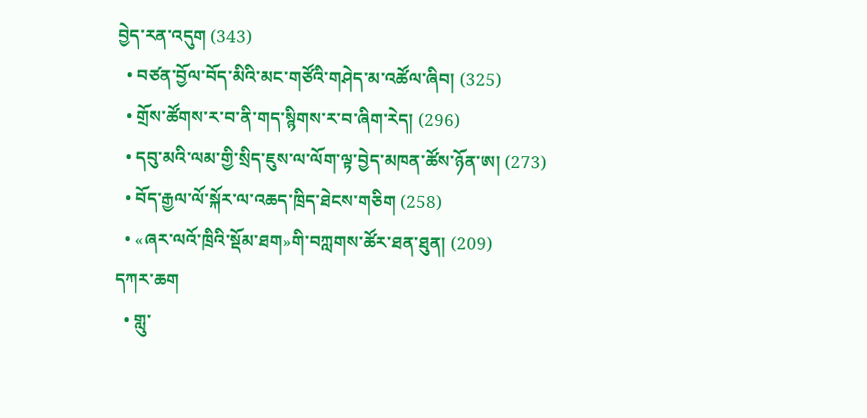བྱེད་རན་འདུག (343)
  • བཙན་བྱོལ་བོད་མིའི་མང་གཙོའི་གཤེད་མ་འཚོལ་ཞིབ། (325)
  • གྲོས་ཚོགས་ར་བ་ནི་གད་སྙིགས་ར་བ་ཞིག་རེད། (296)
  • དབུ་མའི་ལམ་གྱི་སྲིད་ཇུས་ལ་ལོག་ལྟ་བྱེད་མཁན་ཚོས་ཉོན་ཨ། (273)
  • བོད་རྒྱལ་ལོ་སྐོར་ལ་འཆད་ཁྲིད་ཐེངས་གཅིག (258)
  • «ཞར་ལའོ་ཁྲིའི་སྡོམ་ཐག»གི་བཀླགས་ཚོར་ཐན་ཐུན། (209)
དཀར་ཆག
  • གླུ་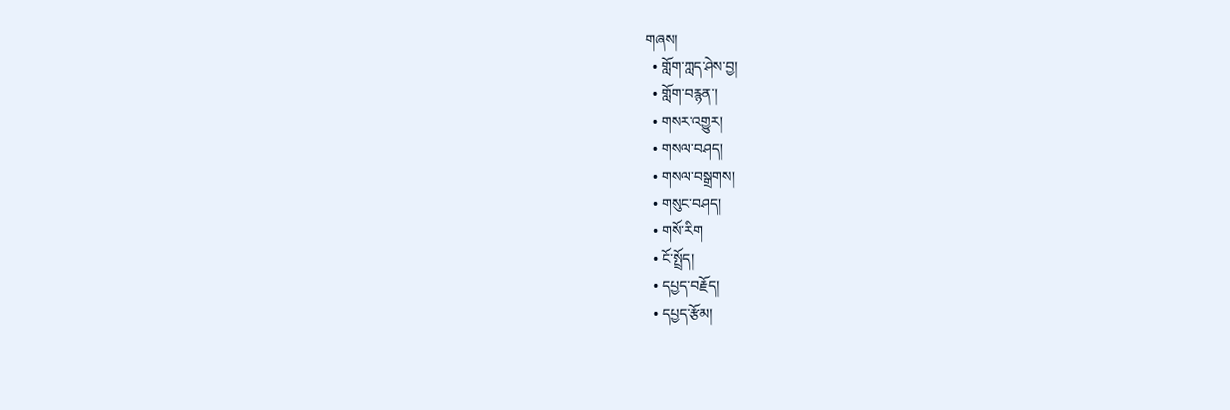གཞས།
  • གློག་ཀླད་ཤེས་བྱ།
  • གློག་བརྙན་།
  • གསར་འགྱུར།
  • གསལ་བཤད།
  • གསལ་བསྒྲགས།
  • གསུང་བཤད།
  • གསོ་རིག
  • ངོ་སྤྲོད།
  • དཔྱད་བརྗོད།
  • དཔྱད་རྩོམ།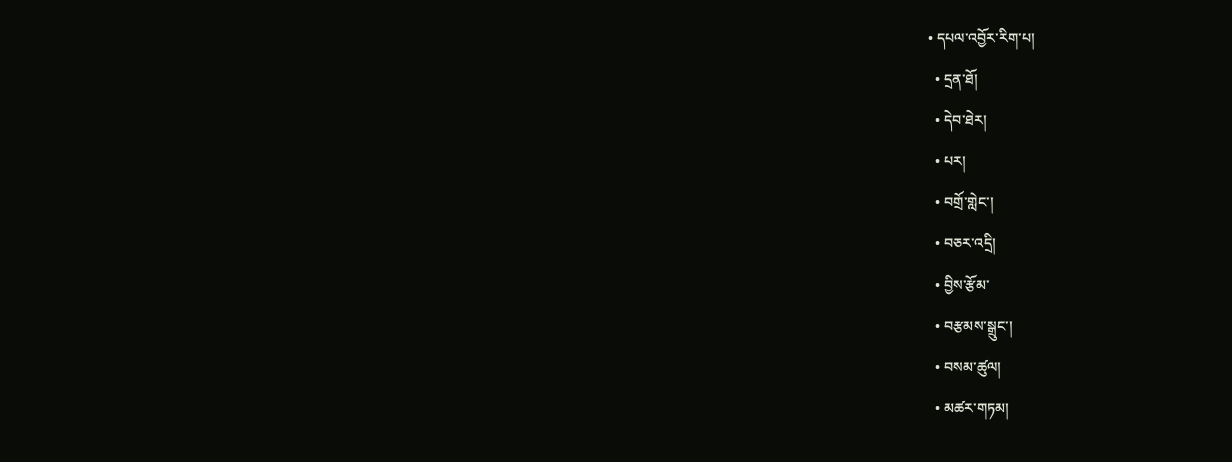• དཔལ་འབྱོར་རིག་པ།
  • དྲན་ཐོ།
  • དེབ་ཐེར།
  • པར།
  • བགྲོ་གླེང་།
  • བཅར་འདྲི།
  • བྱིས་རྩོམ་
  • བརྩམས་སྒྲུང་།
  • བསམ་ཚུལ།
  • མཚར་གཏམ།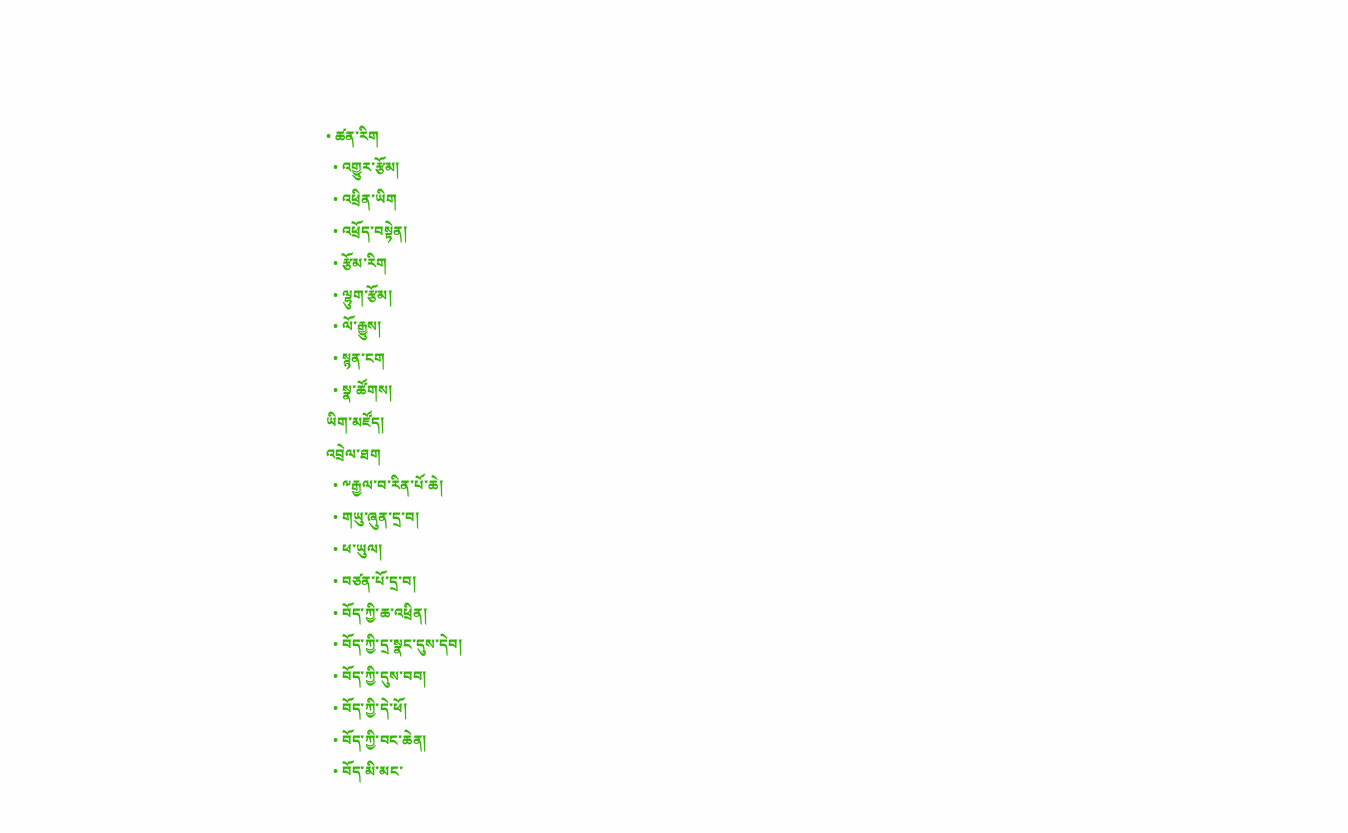• ཚན་རིག
  • འགྱུར་རྩོམ།
  • འཕྲིན་ཡིག
  • འཕྲོད་བསྟེན།
  • རྩོམ་རིག
  • ལྷུག་རྩོམ།
  • ལོ་རྒྱུས།
  • སྙན་ངག
  • སྣ་ཚོགས།
ཡིག་མཛོད།
འབྲེལ་ཐག
  • ༸རྒྱལ་བ་རིན་པོ་ཆེ།
  • གཡུ་ཞུན་དྲ་བ།
  • ཕ་ཡུལ།
  • བཙན་པོ་དྲ་བ།
  • བོད་ཀྱི་ཆ་འཕྲིན།
  • བོད་ཀྱི་དྲ་སྣང་དུས་དེབ།
  • བོད་ཀྱི་དུས་བབ།
  • བོད་ཀྱི་དེ་ཕོ།
  • བོད་ཀྱི་བང་ཆེན།
  • བོད་མི་མང་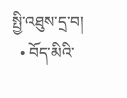སྤྱི་འཐུས་དྲ་བ།
  • བོད་མིའི་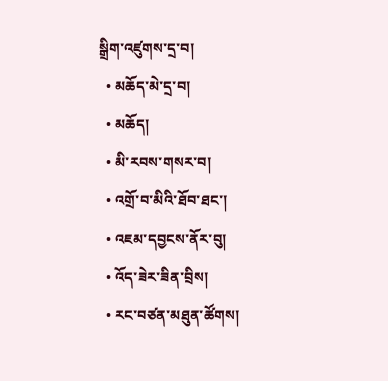སྒྲིག་འཛུགས་དྲ་བ།
  • མཆོད་མེ་དྲ་བ།
  • མཆོད།
  • མི་རབས་གསར་བ།
  • འགྲོ་བ་མིའི་ཐོབ་ཐང་།
  • འཇམ་དབྱངས་ནོར་བུ།
  • འོད་ཟེར་ཟིན་བྲིས།
  • རང་བཙན་མཐུན་ཚོགས།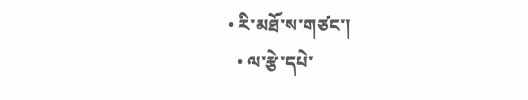• རི་མཐོ་ས་གཙང་།
  • ལ་རྩེ་དཔེ་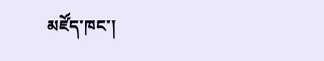མཛོད་ཁང་།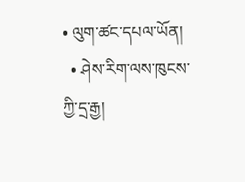• ལུག་ཚང་དཔལ་ཡོན།
  • ཤེས་རིག་ལས་ཁུངས་ཀྱི་དྲ་རྒྱ།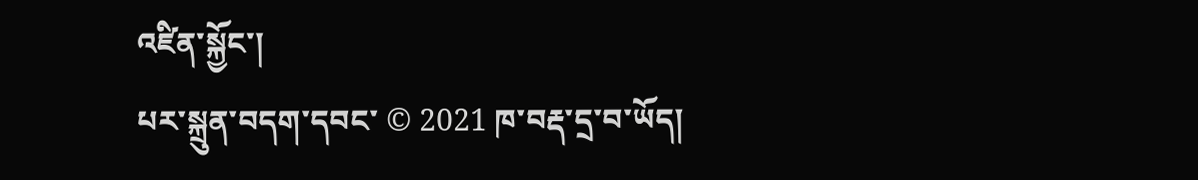འཛིན་སྐྱོང་།
པར་སྐྲུན་བདག་དབང་ © 2021 ཁ་བརྡ་དྲ་བ་ཡོད།